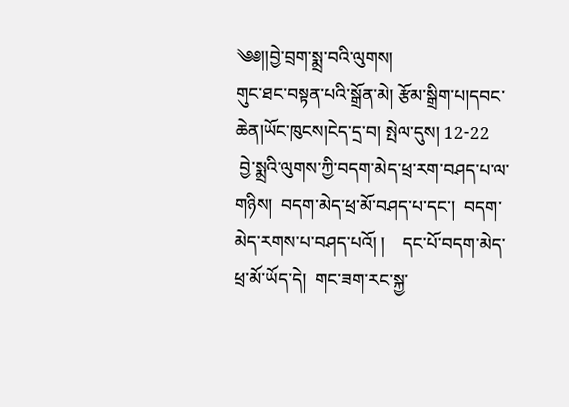༄༅།།བྱེ་བྲག་སྨྲ་བའི་ལུགས།
གུང་ཐང་བསྟན་པའི་སྒྲོན་མེ། རྩོམ་སྒྲིག་པ།དབང་ཆེན།ཡོང་ཁུངས།ངེད་དྲ་བ། སྤེལ་དུས། 12-22
 བྱེ་སྨྲའི་ལུགས་ཀྱི་བདག་མེད་ཕྲ་རག་བཤད་པ་ལ་གཉིས།  བདག་མེད་ཕྲ་མོ་བཤད་པ་དང་།  བདག་མེད་རགས་པ་བཤད་པའོ། །    དང་པོ་བདག་མེད་ཕྲ་མོ་ཡོད་དེ།  གང་ཟག་རང་སྐྱ་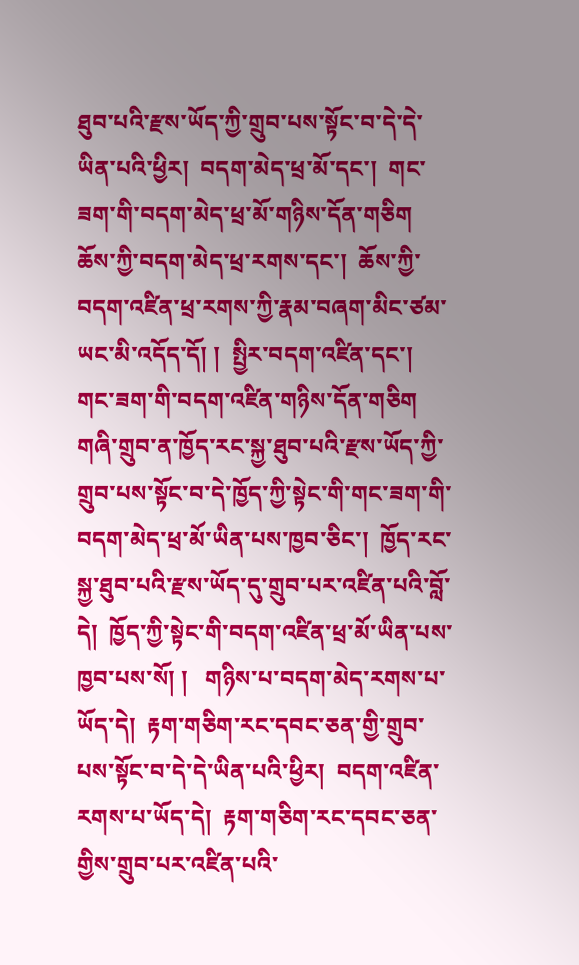ཐུབ་པའི་རྫས་ཡོད་ཀྱི་གྲུབ་པས་སྟོང་བ་དེ་དེ་ཡིན་པའི་ཕྱིར།  བདག་མེད་ཕྲ་མོ་དང་།  གང་ཟག་གི་བདག་མེད་ཕྲ་མོ་གཉིས་དོན་གཅིག  ཆོས་ཀྱི་བདག་མེད་ཕྲ་རགས་དང་།  ཆོས་ཀྱི་བདག་འཛིན་ཕྲ་རགས་ཀྱི་རྣམ་བཞག་མིང་ཙམ་ཡང་མི་འདོད་དོ། །  སྤྱིར་བདག་འཛིན་དང་།  གང་ཟག་གི་བདག་འཛིན་གཉིས་དོན་གཅིག     གཞི་གྲུབ་ན་ཁྱོད་རང་སྐྱ་ཐུབ་པའི་རྫས་ཡོད་ཀྱི་གྲུབ་པས་སྟོང་བ་དེ་ཁྱོད་ཀྱི་སྟེང་གི་གང་ཟག་གི་བདག་མེད་ཕྲ་མོ་ཡིན་པས་ཁྱབ་ཅིང་།  ཁྱོད་རང་སྐྱ་ཐུབ་པའི་རྫས་ཡོད་དུ་གྲུབ་པར་འཛིན་པའི་བློ་དེ།  ཁྱོད་ཀྱི་སྟེང་གི་བདག་འཛིན་ཕྲ་མོ་ཡིན་པས་ཁྱབ་པས་སོ། །   གཉིས་པ་བདག་མེད་རགས་པ་ཡོད་དེ།  རྟག་གཅིག་རང་དབང་ཅན་གྱི་གྲུབ་པས་སྟོང་བ་དེ་དེ་ཡིན་པའི་ཕྱིར།  བདག་འཛིན་རགས་པ་ཡོད་དེ།  རྟག་གཅིག་རང་དབང་ཅན་གྱིས་གྲུབ་པར་འཛིན་པའི་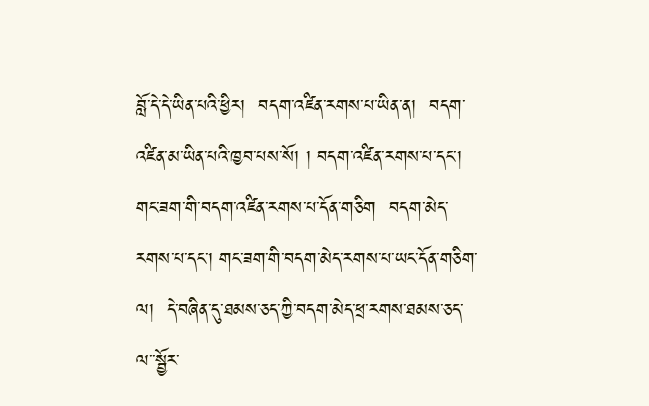བློ་དེ་དེ་ཡིན་པའི་ཕྱིར།  བདག་འཛིན་རགས་པ་ཡིན་ན།  བདག་འཛིན་མ་ཡིན་པའི་ཁྱབ་པས་སོ། ། བདག་འཛིན་རགས་པ་དང་། གང་ཟག་གི་བདག་འཛིན་རགས་པ་དོན་གཅིག  བདག་མེད་རགས་པ་དང་། གང་ཟག་གི་བདག་མེད་རགས་པ་ཡང་དོན་གཅིག་ལ།  དེ་བཞིན་དུ་ཐམས་ཅད་ཀྱི་བདག་མེད་ཕྲ་རགས་ཐམས་ཅད་ལ་་སྦྱོར་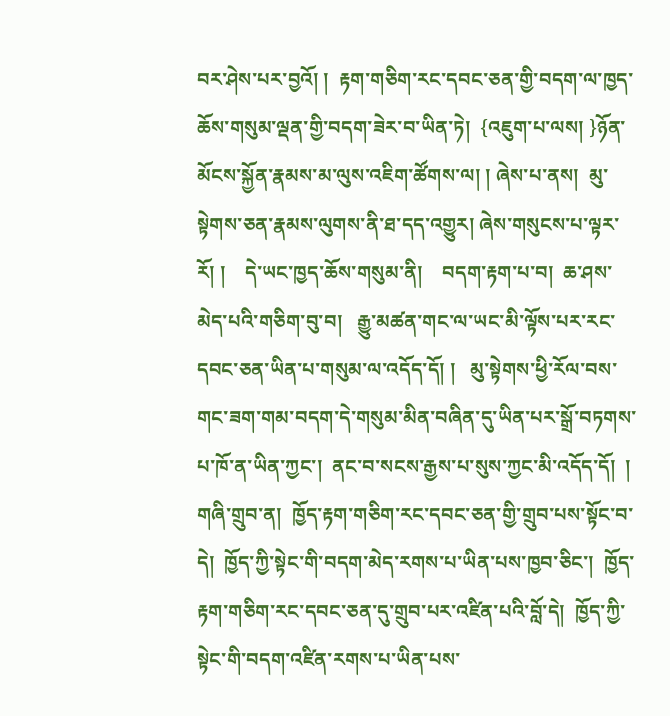བར་ཤེས་པར་བྱའོ། །  རྟག་གཅིག་རང་དབང་ཅན་གྱི་བདག་ལ་ཁྱད་ཆོས་གསུམ་ལྡན་གྱི་བདག་ཟེར་བ་ཡིན་ཏེ།  {འཇུག་པ་ལས། }ཉོན་མོངས་སྐྱོན་རྣམས་མ་ལུས་འཇིག་ཚོགས་ལ། ། ཞེས་པ་ནས།  མུ་སྟེགས་ཅན་རྣམས་ལུགས་ནི་ཐ་དད་འགྱུར། ཞེས་གསུངས་པ་ལྟར་རོ། །    དེ་ཡང་ཁྱད་ཆོས་གསུམ་ནི།    བདག་རྟག་པ་བ།  ཆ་ཤས་མེད་པའི་གཅིག་བུ་བ།   རྒྱུ་མཚན་གང་ལ་ཡང་མི་ལྟོས་པར་རང་དབང་ཅན་ཡིན་པ་གསུམ་ལ་འདོད་དོ། །   མུ་སྟེགས་ཕྱི་རོལ་བས་གང་ཟག་གམ་བདག་དེ་གསུམ་མིན་བཞིན་དུ་ཡིན་པར་སྒྲོ་བཏགས་པ་ཁོ་ན་ཡིན་ཀྱང་།  ནང་བ་སངས་རྒྱས་པ་སུས་ཀྱང་མི་འདོད་དོ།  ། གཞི་གྲུབ་ན།  ཁྱོད་རྟག་གཅིག་རང་དབང་ཅན་གྱི་གྲུབ་པས་སྟོང་བ་དེ།  ཁྱོད་ཀྱི་སྟེང་གི་བདག་མེད་རགས་པ་ཡིན་པས་ཁྱབ་ཅིང་།  ཁྱོད་རྟག་གཅིག་རང་དབང་ཅན་དུ་གྲུབ་པར་འཛིན་པའི་བློ་དེ།  ཁྱོད་ཀྱི་སྟེང་གི་བདག་འཛིན་རགས་པ་ཡིན་པས་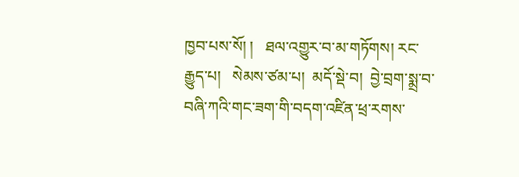ཁྱབ་པས་སོ། །   ཐལ་འགྱུར་བ་མ་གཏོགས། རང་རྒྱུད་པ།   སེམས་ཙམ་པ།  མདོ་སྡེ་བ།  བྱེ་བྲག་སྨྲ་བ་བཞི་ཀའི་གང་ཟག་གི་བདག་འཛིན་ཕྲ་རགས་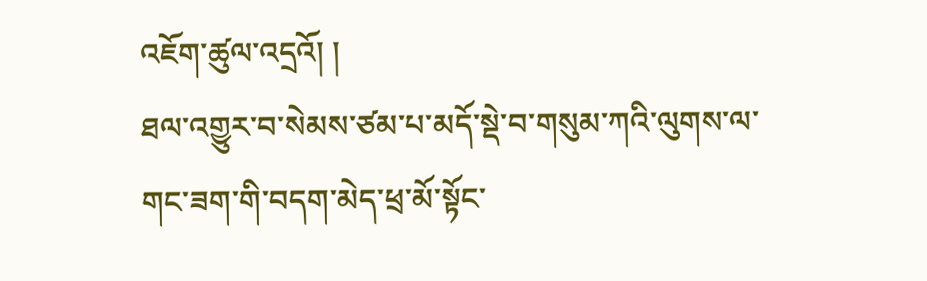འཇོག་ཚུལ་འདྲའོ། །
ཐལ་འགྱུར་བ་སེམས་ཙམ་པ་མདོ་སྡེ་བ་གསུམ་ཀའི་ལུགས་ལ་གང་ཟག་གི་བདག་མེད་ཕྲ་མོ་སྟོང་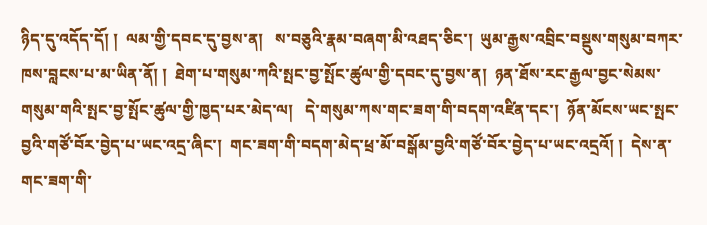ཉིད་དུ་འདོད་དོ། །  ལམ་གྱི་དབང་དུ་བྱས་ན།   ས་བཅུའི་རྣམ་བཞག་མི་འཐད་ཅིང་།  ཡུམ་རྒྱས་འབྲིང་བསྡུས་གསུམ་བཀར་ཁས་བླངས་པ་མ་ཡིན་ནོ། །  ཐེག་པ་གསུམ་ཀའི་སྤང་བྱ་སྤོང་ཚུལ་གྱི་དབང་དུ་བྱས་ན།  ཉན་ཐོས་རང་རྒྱལ་བྱང་སེམས་གསུམ་གའི་སྤང་བྱ་སྤོང་ཚུལ་གྱི་ཁྱད་པར་མེད་ལ།   དེ་གསུམ་ཀས་གང་ཟག་གི་བདག་འཛིན་དང་།  ཉོན་མོངས་ཡང་སྤང་བྱའི་གཙོ་བོར་བྱེད་པ་ཡང་འདྲ་ཞིང་།  གང་ཟག་གི་བདག་མེད་ཕྲ་མོ་བསྒོམ་བྱའི་གཙོ་བོར་བྱེད་པ་ཡང་འདྲའོ། །  དེས་ན་གང་ཟག་གི་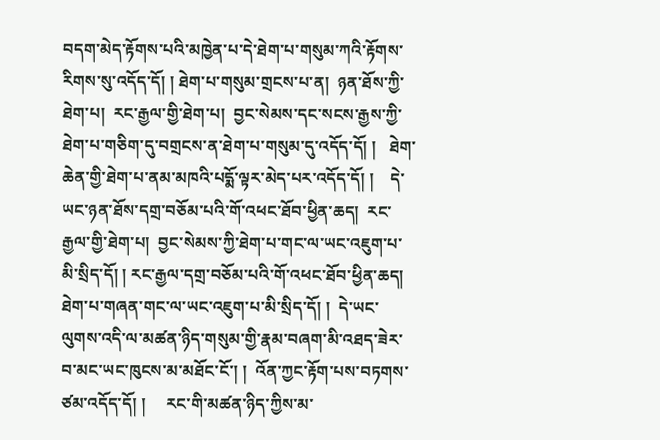བདག་མེད་རྟོགས་པའི་མཁྱེན་པ་དེ་ཐེག་པ་གསུམ་ཀའི་རྟོགས་རིགས་སུ་འདོད་དོ། ། ཐེག་པ་གསུམ་གྲངས་པ་ན།  ཉན་ཐོས་ཀྱི་ཐེག་པ།  རང་རྒྱལ་གྱི་ཐེག་པ།  བྱང་སེམས་དང་སངས་རྒྱས་ཀྱི་ཐེག་པ་གཅིག་དུ་བགྲངས་ན་ཐེག་པ་གསུམ་དུ་འདོད་དོ། །   ཐེག་ཆེན་གྱི་ཐེག་པ་ནམ་མཁའི་པདྨོ་ལྟར་མེད་པར་འདོད་དོ། །    དེ་ཡང་ཉན་ཐོས་དགྲ་བཅོམ་པའི་གོ་འཕང་ཐོབ་ཕྱིན་ཆད།  རང་རྒྱལ་གྱི་ཐེག་པ།  བྱང་སེམས་ཀྱི་ཐེག་པ་གང་ལ་ཡང་འཇུག་པ་མི་སྲིད་དོ། ། རང་རྒྱལ་དགྲ་བཅོམ་པའི་གོ་འཕང་ཐོབ་ཕྱིན་ཆད།   ཐེག་པ་གཞན་གང་ལ་ཡང་འཇུག་པ་མི་སྲིད་དོ། །  དེ་ཡང་ལུགས་འདི་ལ་མཚན་ཉིད་གསུམ་གྱི་རྣམ་བཞག་མི་འཐད་ཟེར་བ་མང་ཡང་ཁུངས་མ་མཐོང་ངོ་། །  འོན་ཀྱང་རྟོག་པས་བཏགས་ཙམ་འདོད་དོ། །     རང་གི་མཚན་ཉིད་ཀྱིས་མ་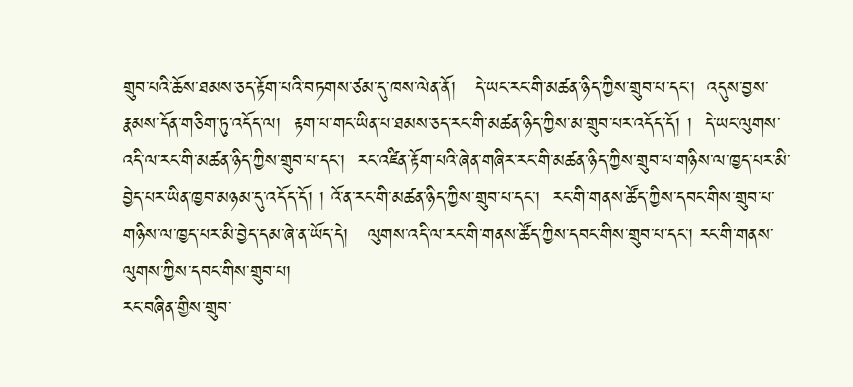གྲུབ་པའི་ཆོས་ཐམས་ཅད་རྟོག་པའི་བཏགས་ཙམ་དུ་ཁས་ལེན་ནོ།   དེ་ཡང་རང་གི་མཚན་ཉིད་ཀྱིས་གྲུབ་པ་དང་།  འདུས་བྱས་རྣམས་དོན་གཅིག་ཏུ་འདོད་ལ།  རྟག་པ་གང་ཡིན་པ་ཐམས་ཅད་རང་གི་མཚན་ཉིད་ཀྱིས་མ་གྲུབ་པར་འདོད་དོ། །  དེ་ཡང་ལུགས་འདི་ལ་རང་གི་མཚན་ཉིད་ཀྱིས་གྲུབ་པ་དང་།  རང་འཛིན་རྟོག་པའི་ཞེན་གཞིར་རང་གི་མཚན་ཉིད་ཀྱིས་གྲུབ་པ་གཉིས་ལ་ཁྱད་པར་མི་བྱེད་པར་ཡིན་ཁྱབ་མཉམ་དུ་འདོད་དོ། ། འོ་ན་རང་གི་མཚན་ཉིད་ཀྱིས་གྲུབ་པ་དང་།  རང་གི་གནས་ཚོད་ཀྱིས་དབང་གིས་གྲུབ་པ་གཉིས་ལ་ཁྱད་པར་མི་བྱེད་དམ་ཞེ་ན་ཡོད་དེ།   ལུགས་འདི་ལ་རང་གི་གནས་ཚོད་ཀྱིས་དབང་གིས་གྲུབ་པ་དང་། རང་གི་གནས་ལུགས་ཀྱིས་དབང་གིས་གྲུབ་པ།
རང་བཞིན་གྱིས་གྲུབ་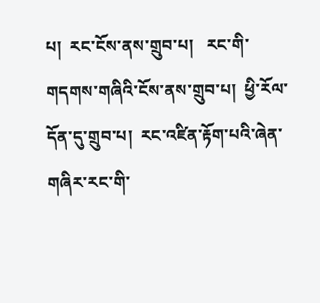པ།  རང་ངོས་ནས་གྲུབ་པ།   རང་གི་གདགས་གཞིའི་ངོས་ནས་གྲུབ་པ།  ཕྱི་རོལ་དོན་དུ་གྲུབ་པ།  རང་འཛིན་རྟོག་པའི་ཞེན་གཞིར་རང་གི་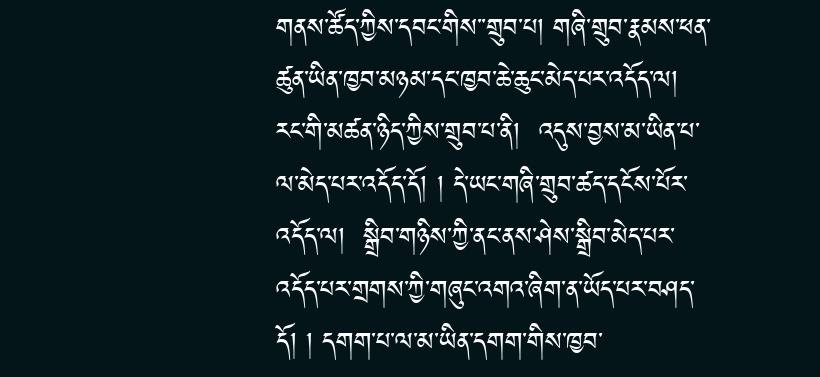གནས་ཚོད་ཀྱིས་དབང་གིས་་གྲུབ་པ། གཞི་གྲུབ་རྣམས་ཕན་ཚུན་ཡིན་ཁྱབ་མཉམ་དང་ཁྱབ་ཆེ་ཆུང་མེད་པར་འདོད་ལ།  རང་གི་མཚན་ཉིད་ཀྱིས་གྲུབ་པ་ནི།  འདུས་བྱས་མ་ཡིན་པ་ལ་མེད་པར་འདོད་དོ། ། དེ་ཡང་གཞི་གྲུབ་ཚད་དངོས་པོར་འདོད་ལ།  སྒྲིབ་གཉིས་ཀྱི་ནང་ནས་ཤེས་སྒྲིབ་མེད་པར་འདོད་པར་གྲགས་ཀྱི་གཞུང་འགའ་ཞིག་ན་ཡོད་པར་བཤད་དོ། ། དགག་པ་ལ་མ་ཡིན་དགག་གིས་ཁྱབ་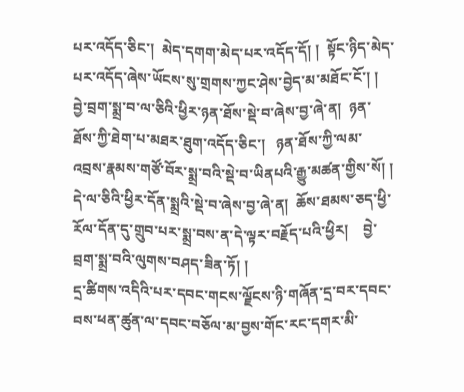པར་འདོད་ཅིང་།  མེད་དགག་མེད་པར་འདོད་དོ། །  སྟོང་ཉིད་མེད་པར་འདོད་ཞེས་ཡོངས་སུ་གྲགས་ཀྱང་ཤེས་བྱེད་མ་མཐོང་ངོ་། །  བྱེ་བྲག་སྨྲ་བ་ལ་ཅིའི་ཕྱིར་ཉན་ཐོས་སྡེ་བ་ཞེས་བྱ་ཞེ་ན།  ཉན་ཐོས་ཀྱི་ཐེག་པ་མཐར་ཐུག་འདོད་ཅིང་།   ཉན་ཐོས་ཀྱི་ལམ་འབྲས་རྣམས་གཙོ་བོར་སྨྲ་བའི་སྡེ་བ་ཡིནཔའི་རྒྱུ་མཚན་གྱིས་སོ། ། དེ་ལ་ཅིའི་ཕྱིར་དོན་སྨྲའི་སྡེ་བ་ཞེས་བྱ་ཞེ་ན།  ཆོས་ཐམས་ཅད་ཕྱི་རོལ་དོན་དུ་གྲུབ་པར་སྨྲ་བས་ན་དེ་ལྟར་བརྗོད་པའི་ཕྱིར།    བྱེ་བྲག་སྨྲ་བའི་ལུགས་བཤད་ཟིན་ཏོ། །
དྲ་ཚིགས་འདིའི་པར་དབང་གངས་ལྗོངས་ཉི་གཞོན་དྲ་བར་དབང་བས་ཕན་ཚུན་ལ་དབང་བཅོལ་མ་བྱས་གོང་རང་དགར་མི་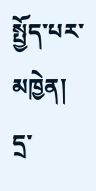སྤྱོད་པར་མཁྱེན།
དྲ་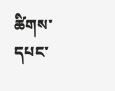ཚིགས་དཔང་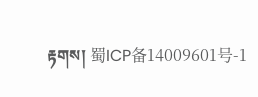རྟགས། 蜀ICP备14009601号-1